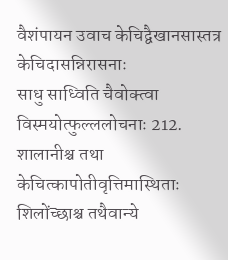वैशंपायन उवाच केचिद्वैखानसास्तत्र केचिदासन्निरासनाः
साधु साध्विति चैवोक्त्वा विस्मयोत्फुल्ललोचनाः 212.
शालानीश्च तथा केचित्कापोतीवृत्तिमास्थिताः
शिलोंच्छाश्च तथैवान्ये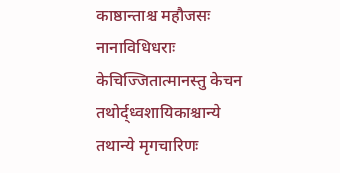काष्ठान्ताश्च महौजसः
नानाविधिधराः केचिज्जितात्मानस्तु केचन
तथोर्द्ध्वशायिकाश्चान्ये तथान्ये मृगचारिणः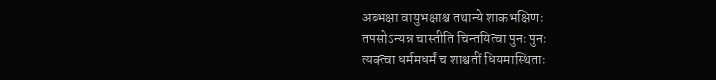अब्भक्षा वायुभक्षाश्च तथान्ये शाकभक्षिणः
तपसोऽन्यन्न चास्तीति चिन्तयित्वा पुनः पुनः
त्यक्त्वा धर्ममधर्मं च शाश्वतीं धियमास्थिताः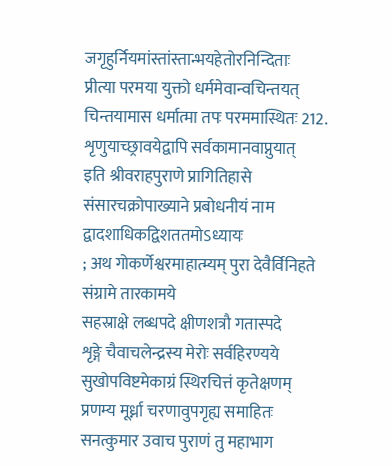जगृहुर्नियमांस्तांस्तान्भयहेतोरनिन्दिताः
प्रीत्या परमया युक्तो धर्ममेवान्वचिन्तयत्
चिन्तयामास धर्मात्मा तपः परममास्थितः 212.
शृणुयाच्छ्रावयेद्वापि सर्वकामानवाप्नुयात्
इति श्रीवराहपुराणे प्रागितिहासे संसारचक्रोपाख्याने प्रबोधनीयं नाम द्वादशाधिकद्विशततमोऽध्यायः
; अथ गोकर्णेश्वरमाहात्म्यम् पुरा देवैर्विनिहते संग्रामे तारकामये
सहस्राक्षे लब्धपदे क्षीणशत्रौ गतास्पदे
शृङ्गे चैवाचलेन्द्रस्य मेरोः सर्वहिरण्यये
सुखोपविष्टमेकाग्रं स्थिरचित्तं कृतेक्षणम्
प्रणम्य मूर्ध्ना चरणावुपगृह्य समाहितः
सनत्कुमार उवाच पुराणं तु महाभाग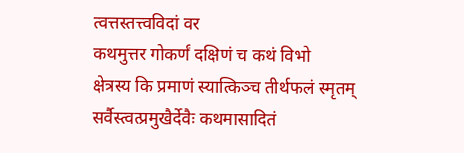त्वत्तस्तत्त्वविदां वर
कथमुत्तर गोकर्णं दक्षिणं च कथं विभो
क्षेत्रस्य कि प्रमाणं स्यात्किञ्च तीर्थफलं स्मृतम्
सर्वैस्त्वत्प्रमुखैर्देवैः कथमासादितं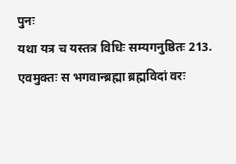पुनः
यथा यत्र च यस्तत्र विधिः सम्यगनुष्ठितः 213.
एवमुक्तः स भगवान्ब्रह्मा ब्रह्मविदां वरः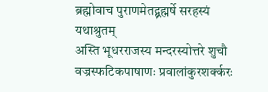ब्रह्मोवाच पुराणमेतद्ब्रह्मर्षे सरहस्यं यथाश्रुतम्
अस्ति भूधरराजस्य मन्दरस्योत्तरे शुचौ
वज्रस्फटिकपाषाणः प्रवालांकुरशर्क्करः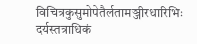विचित्रकुसुमोपेतैर्लतामञ्जीरधारिभिः
दर्यस्तत्राधिकं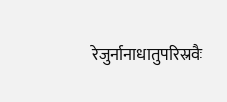रेजुर्नानाधातुपरिस्रवैः